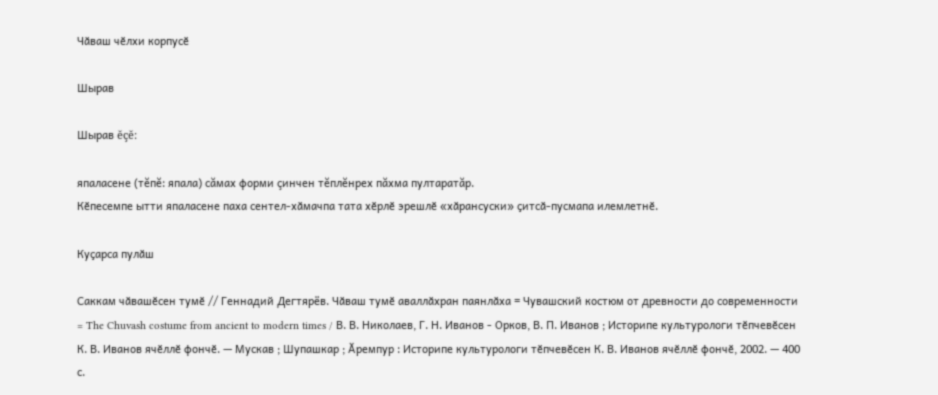Чӑваш чӗлхи корпусӗ

Шырав

Шырав ĕçĕ:

япаласене (тĕпĕ: япала) сăмах форми çинчен тĕплĕнрех пăхма пултаратăр.
Кӗпесемпе ытти япаласене паха сентел-хӑмачпа тата хӗрлӗ эрешлӗ «хӑрансуски» ҫитсӑ-пусмапа илемлетнӗ.

Куҫарса пулӑш

Саккам чӑвашӗсен тумӗ // Геннадий Дегтярёв. Чӑваш тумӗ аваллӑхран паянлӑха = Чувашский костюм от древности до современности = The Chuvash costume from ancient to modern times / В. В. Николаев, Г. Н. Иванов - Орков, В. П. Иванов ; Историпе культурологи тӗпчевӗсен К. В. Иванов ячӗллӗ фончӗ. — Мускав ; Шупашкар ; Ӑремпур : Историпе культурологи тӗпчевӗсен К. В. Иванов ячӗллӗ фончӗ, 2002. — 400 с.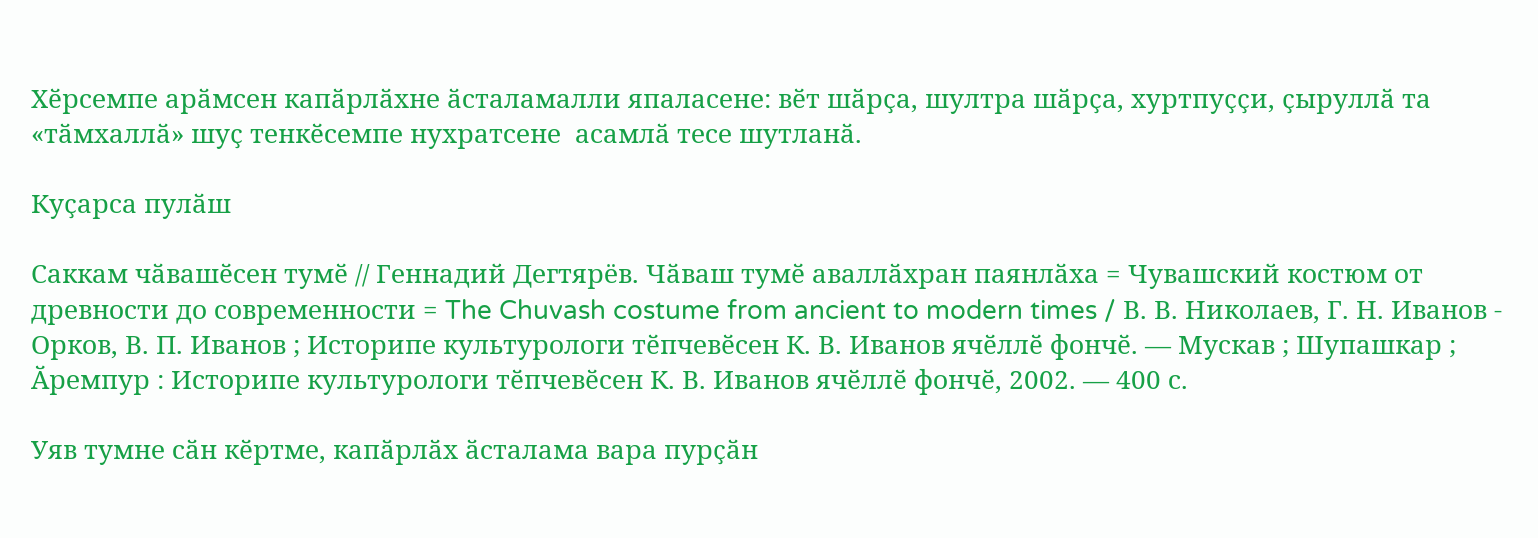Хӗрсемпе арӑмсен капӑрлӑхне ӑсталамалли япаласене: вӗт шӑрҫа, шултра шӑрҫа, хуртпуҫҫи, ҫыруллӑ та «тӑмхаллӑ» шуҫ тенкӗсемпе нухратсене  асамлӑ тесе шутланӑ.

Куҫарса пулӑш

Саккам чӑвашӗсен тумӗ // Геннадий Дегтярёв. Чӑваш тумӗ аваллӑхран паянлӑха = Чувашский костюм от древности до современности = The Chuvash costume from ancient to modern times / В. В. Николаев, Г. Н. Иванов - Орков, В. П. Иванов ; Историпе культурологи тӗпчевӗсен К. В. Иванов ячӗллӗ фончӗ. — Мускав ; Шупашкар ; Ӑремпур : Историпе культурологи тӗпчевӗсен К. В. Иванов ячӗллӗ фончӗ, 2002. — 400 с.

Уяв тумне сӑн кӗртме, капӑрлӑх ӑсталама вара пурҫӑн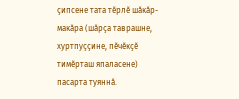ҫипсене тата тӗрлӗ шӑкӑр-макӑра (шӑрҫа таврашне, хуртпуҫҫине, пӗчӗкҫӗ тимӗрташ япаласене) пасарта туяннӑ.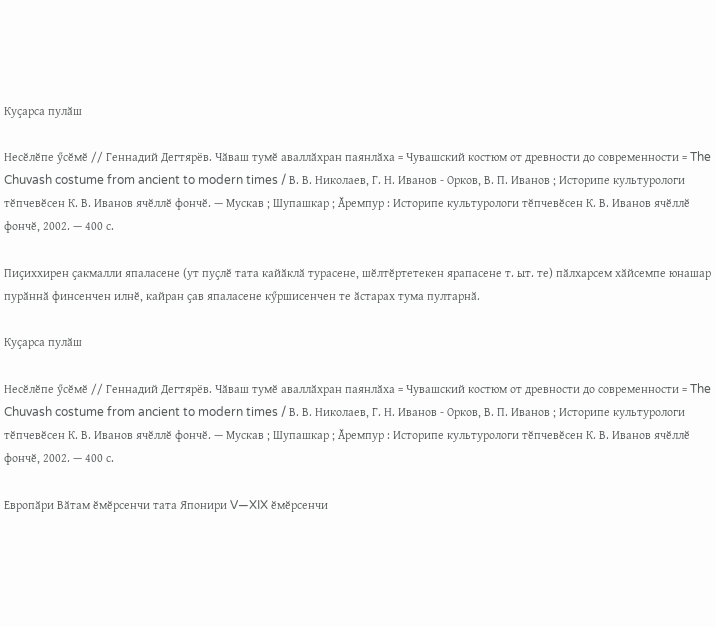Куҫарса пулӑш

Несӗлӗпе ӳсӗмӗ // Геннадий Дегтярёв. Чӑваш тумӗ аваллӑхран паянлӑха = Чувашский костюм от древности до современности = The Chuvash costume from ancient to modern times / В. В. Николаев, Г. Н. Иванов - Орков, В. П. Иванов ; Историпе культурологи тӗпчевӗсен К. В. Иванов ячӗллӗ фончӗ. — Мускав ; Шупашкар ; Ӑремпур : Историпе культурологи тӗпчевӗсен К. В. Иванов ячӗллӗ фончӗ, 2002. — 400 с.

Пиҫиххирен ҫакмалли япаласене (ут пуҫлӗ тата кайӑклӑ турасене, шӗлтӗртетекен ярапасене т. ыт. те) пӑлхарсем хӑйсемпе юнашар пурӑннӑ финсенчен илнӗ, кайран ҫав япаласене кӳршисенчен те ӑстарах тума пултарнӑ.

Куҫарса пулӑш

Несӗлӗпе ӳсӗмӗ // Геннадий Дегтярёв. Чӑваш тумӗ аваллӑхран паянлӑха = Чувашский костюм от древности до современности = The Chuvash costume from ancient to modern times / В. В. Николаев, Г. Н. Иванов - Орков, В. П. Иванов ; Историпе культурологи тӗпчевӗсен К. В. Иванов ячӗллӗ фончӗ. — Мускав ; Шупашкар ; Ӑремпур : Историпе культурологи тӗпчевӗсен К. В. Иванов ячӗллӗ фончӗ, 2002. — 400 с.

Европӑри Вӑтам ӗмӗрсенчи тата Японири V—XIX ӗмӗрсенчи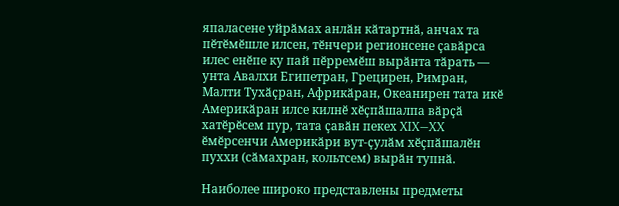япаласене уйрӑмах анлӑн кӑтартнӑ, анчах та пӗтӗмӗшле илсен, тӗнчери регионсене ҫавӑрса илес енӗпе ку пай пӗрремӗш вырӑнта тӑрать — унта Авалхи Египетран, Грецирен, Римран, Малти Тухӑҫран, Африкӑран, Океанирен тата икӗ Америкӑран илсе килнӗ хӗҫпӑшалпа вӑрҫӑ хатӗрӗсем пур, тата ҫавӑн пекех XIX—XX ӗмӗрсенчи Америкӑри вут-ҫулӑм хӗҫпӑшалӗн пуххи (сӑмахран, кольтсем) вырӑн тупнӑ.

Наиболее широко представлены предметы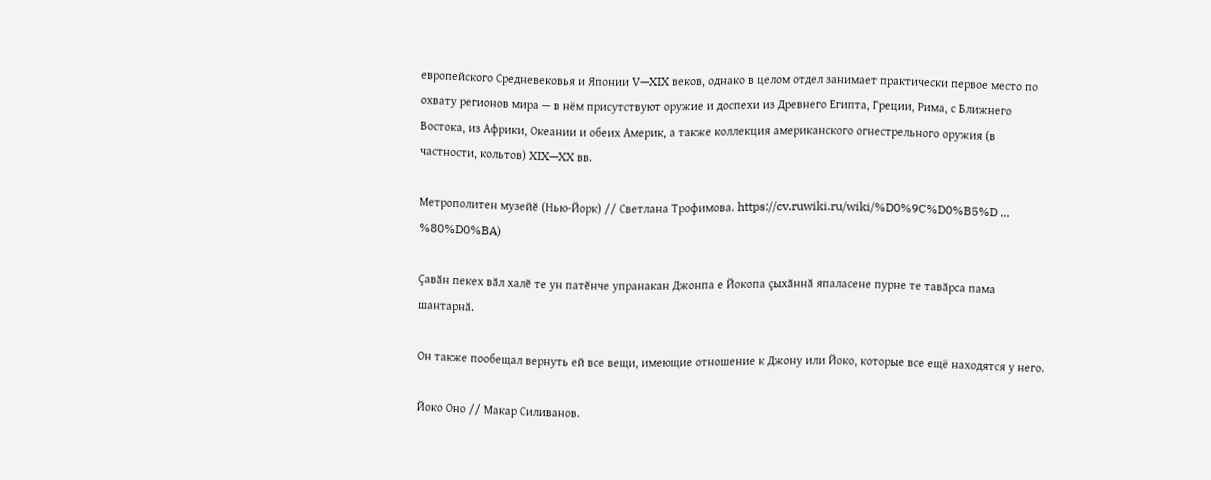европейского Средневековья и Японии V—XIX веков, однако в целом отдел занимает практически первое место по охвату регионов мира — в нём присутствуют оружие и доспехи из Древнего Египта, Греции, Рима, с Ближнего Востока, из Африки, Океании и обеих Америк, а также коллекция американского огнестрельного оружия (в частности, кольтов) XIX—XX вв.

Метрополитен музейӗ (Нью-Йорк) // Светлана Трофимова. https://cv.ruwiki.ru/wiki/%D0%9C%D0%B5%D ... %80%D0%BA)

Ҫавӑн пекех вӑл халӗ те ун патӗнче упранакан Джонпа е Йокопа ҫыхӑннӑ япаласене пурне те тавӑрса пама шантарнӑ.

Он также пообещал вернуть ей все вещи, имеющие отношение к Джону или Йоко, которые все ещё находятся у него.

Йоко Оно // Макар Силиванов.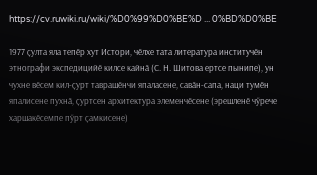https://cv.ruwiki.ru/wiki/%D0%99%D0%BE%D ... 0%BD%D0%BE

1977 ҫулта яла тепӗр хут Истори, чӗлхе тата литература институчӗн этнографи экспедицийӗ килсе кайнӑ (С. Н. Шитова ертсе пынипе), ун чухне вӗсем кил-ҫурт таврашӗнчи япаласене, савӑн-сапа, наци тумӗн япалисене пухнӑ, ҫуртсен архитектура элеменчӗсене (эрешленӗ чӳрече харшакӗсемпе пӳрт ҫамкисене)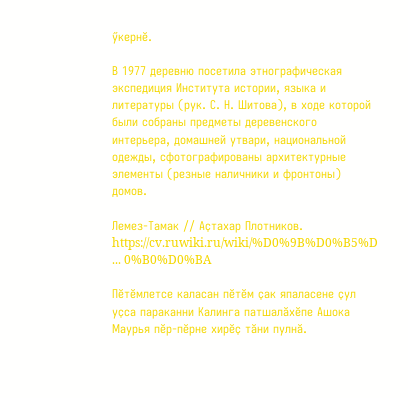ӳкернӗ.

В 1977 деревню посетила этнографическая экспедиция Института истории, языка и литературы (рук. С. Н. Шитова), в ходе которой были собраны предметы деревенского интерьера, домашней утвари, национальной одежды, сфотографированы архитектурные элементы (резные наличники и фронтоны) домов.

Лемез-Тамак // Аҫтахар Плотников. https://cv.ruwiki.ru/wiki/%D0%9B%D0%B5%D ... 0%B0%D0%BA

Пӗтӗмлетсе каласан пӗтӗм ҫак япаласене ҫул уҫса параканни Калинга патшалӑхӗпе Ашока Маурья пӗр-пӗрне хирӗҫ тӑни пулнӑ.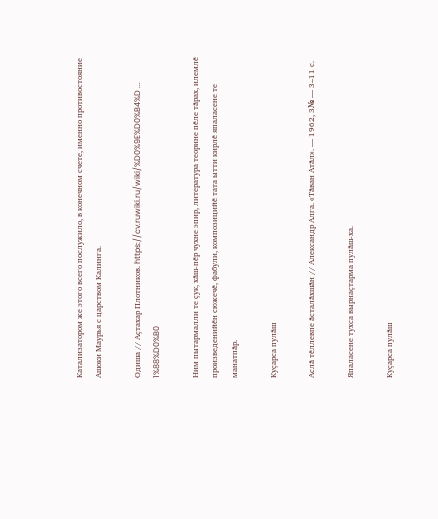Катализатором же этого всего послужило, в конечном счете, именно противостояние Ашоки Маурья с царством Калинга.

Одиша // Аҫтахар Плотников. https://cv.ruwiki.ru/wiki/%D0%9E%D0%B4%D ... 1%88%D0%B0

Ним пытармалли те ҫук, хӑш-пӗр чухне эпир, литература теорине пӗле тӑрах, илемлӗ произведенийӗн сюжечӗ, фабули, композицийӗ тата ытти кирлӗ япаласене те манатпӑр.

Куҫарса пулӑш

Аслӑ тӗллевпе ӑсталӑхшӑн // Александр Алга. «Тӑван Атӑл». — 1962, 3№ — 3–11 с.

Япаласене тухса вырнаҫтарма пулӑш-ха.

Куҫарса пулӑш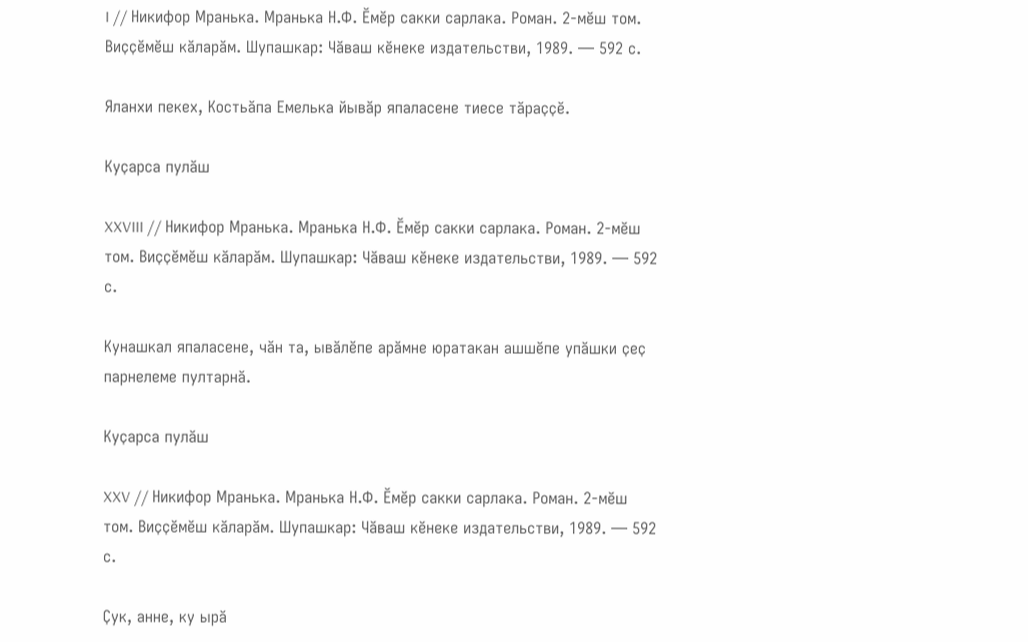I // Никифор Мранька. Мранька Н.Ф. Ӗмӗр сакки сарлака. Роман. 2-мӗш том. Виҫҫӗмӗш кӑларӑм. Шупашкар: Чӑваш кӗнеке издательстви, 1989. — 592 с.

Яланхи пекех, Костьӑпа Емелька йывӑр япаласене тиесе тӑраҫҫӗ.

Куҫарса пулӑш

XXVIII // Никифор Мранька. Мранька Н.Ф. Ӗмӗр сакки сарлака. Роман. 2-мӗш том. Виҫҫӗмӗш кӑларӑм. Шупашкар: Чӑваш кӗнеке издательстви, 1989. — 592 с.

Кунашкал япаласене, чӑн та, ывӑлӗпе арӑмне юратакан ашшӗпе упӑшки ҫеҫ парнелеме пултарнӑ.

Куҫарса пулӑш

XXV // Никифор Мранька. Мранька Н.Ф. Ӗмӗр сакки сарлака. Роман. 2-мӗш том. Виҫҫӗмӗш кӑларӑм. Шупашкар: Чӑваш кӗнеке издательстви, 1989. — 592 с.

Ҫук, анне, ку ырӑ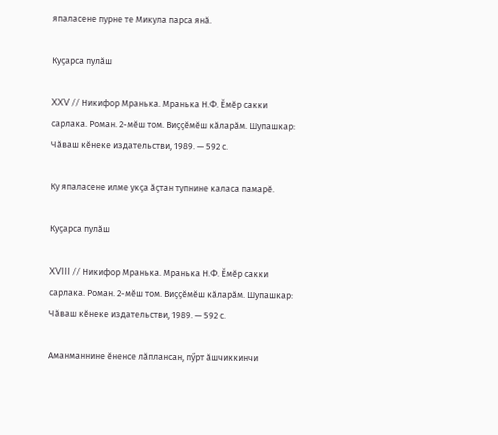япаласене пурне те Микула парса янӑ.

Куҫарса пулӑш

XXV // Никифор Мранька. Мранька Н.Ф. Ӗмӗр сакки сарлака. Роман. 2-мӗш том. Виҫҫӗмӗш кӑларӑм. Шупашкар: Чӑваш кӗнеке издательстви, 1989. — 592 с.

Ку япаласене илме укҫа ӑҫтан тупнине каласа памарӗ.

Куҫарса пулӑш

XVIII // Никифор Мранька. Мранька Н.Ф. Ӗмӗр сакки сарлака. Роман. 2-мӗш том. Виҫҫӗмӗш кӑларӑм. Шупашкар: Чӑваш кӗнеке издательстви, 1989. — 592 с.

Аманманнине ӗненсе лӑплансан, пӳрт ӑшчиккинчи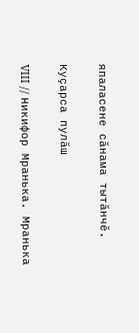япаласене сӑнама тытӑнчӗ.

Куҫарса пулӑш

VIII // Никифор Мранька. Мранька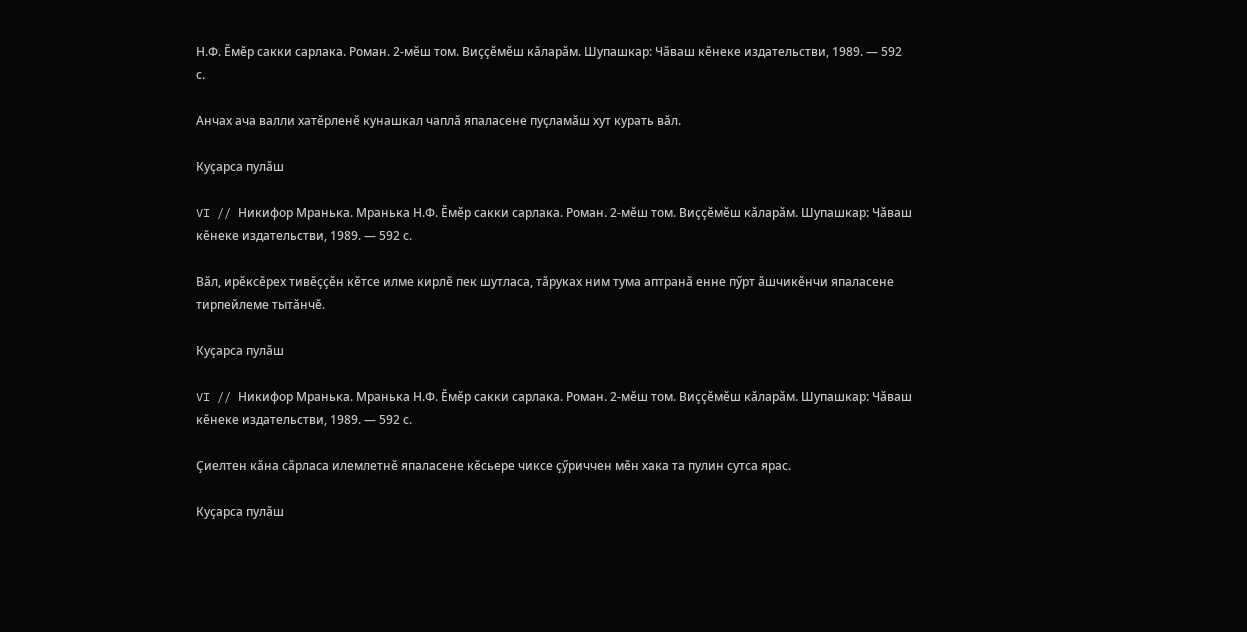Н.Ф. Ӗмӗр сакки сарлака. Роман. 2-мӗш том. Виҫҫӗмӗш кӑларӑм. Шупашкар: Чӑваш кӗнеке издательстви, 1989. — 592 с.

Анчах ача валли хатӗрленӗ кунашкал чаплӑ япаласене пуҫламӑш хут курать вӑл.

Куҫарса пулӑш

VI // Никифор Мранька. Мранька Н.Ф. Ӗмӗр сакки сарлака. Роман. 2-мӗш том. Виҫҫӗмӗш кӑларӑм. Шупашкар: Чӑваш кӗнеке издательстви, 1989. — 592 с.

Вӑл, ирӗксӗрех тивӗҫҫӗн кӗтсе илме кирлӗ пек шутласа, тӑруках ним тума аптранӑ енне пӳрт ӑшчикӗнчи япаласене тирпейлеме тытӑнчӗ.

Куҫарса пулӑш

VI // Никифор Мранька. Мранька Н.Ф. Ӗмӗр сакки сарлака. Роман. 2-мӗш том. Виҫҫӗмӗш кӑларӑм. Шупашкар: Чӑваш кӗнеке издательстви, 1989. — 592 с.

Ҫиелтен кӑна сӑрласа илемлетнӗ япаласене кӗсьере чиксе ҫӳриччен мӗн хака та пулин сутса ярас.

Куҫарса пулӑш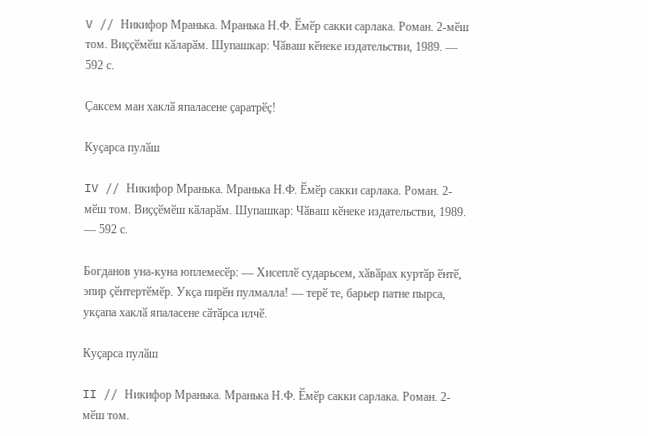V // Никифор Мранька. Мранька Н.Ф. Ӗмӗр сакки сарлака. Роман. 2-мӗш том. Виҫҫӗмӗш кӑларӑм. Шупашкар: Чӑваш кӗнеке издательстви, 1989. — 592 с.

Ҫаксем ман хаклӑ япаласене ҫаратрӗҫ!

Куҫарса пулӑш

IV // Никифор Мранька. Мранька Н.Ф. Ӗмӗр сакки сарлака. Роман. 2-мӗш том. Виҫҫӗмӗш кӑларӑм. Шупашкар: Чӑваш кӗнеке издательстви, 1989. — 592 с.

Богданов уна-куна юплемесӗр: — Хисеплӗ сударьсем, хӑвӑрах куртӑр ӗнтӗ, эпир ҫӗнтертӗмӗр. Укҫа пирӗн пулмалла! — терӗ те, барьер патне пырса, укҫапа хаклӑ япаласене сӑтӑрса илчӗ.

Куҫарса пулӑш

II // Никифор Мранька. Мранька Н.Ф. Ӗмӗр сакки сарлака. Роман. 2-мӗш том.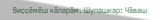Виҫҫӗмӗш кӑларӑм. Шупашкар: Чӑваш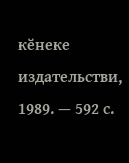кӗнеке издательстви, 1989. — 592 с.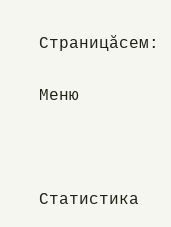Страницăсем:

Меню



Статистика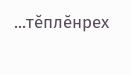...тĕплӗнрех